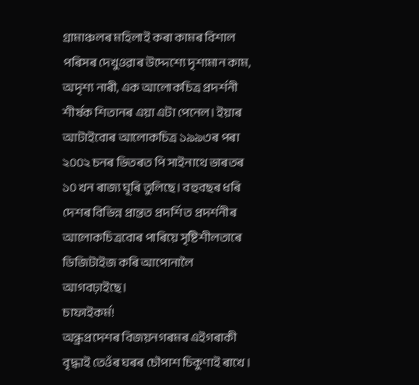গ্ৰামাঞ্চলৰ মহিলাই কৰা কামৰ বিশাল পৰিসৰ দেখুওৱাৰ উদ্দেশ্যে দৃশ্যমান কাম, অদৃশ্য নাৰী, এক আলোকচিত্ৰ প্ৰদৰ্শনী শীৰ্ষক শিতানৰ এয়া এটা পেনেল। ইয়াৰ আটাইবোৰ আলোকচিত্ৰ ১৯৯৩ৰ পৰা ২০০২ চনৰ ভিতৰত পি সাইনাথে ভাৰতৰ ১০ খন ৰাজ্য ঘূৰি তুলিছে। বহুবছৰ ধৰি দেশৰ বিভিন্ন প্ৰান্তত প্ৰদৰ্শিত প্ৰদৰ্শনীৰ আলোকচিত্ৰবোৰ পাৰিয়ে সৃষ্টিশীলতাৰে ডিজিটাইজ কৰি আপোনালৈ আগবঢ়াইছে।
চাফাইকৰ্ম!
অন্ধ্ৰপ্ৰদেশৰ বিজয়নগৰমৰ এইগৰাকী বৃদ্ধাই তেওঁৰ ঘৰৰ চৌপাশ চিকুণাই ৰাখে।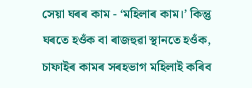সেয়া ঘৰৰ কাম - ‘মহিলাৰ কাম।’ কিন্তু ঘৰতে হওঁক বা ৰাজহুৱা স্থানতে হওঁক, চাফাইৰ কামৰ সৰহভাগ মহিলাই কৰিব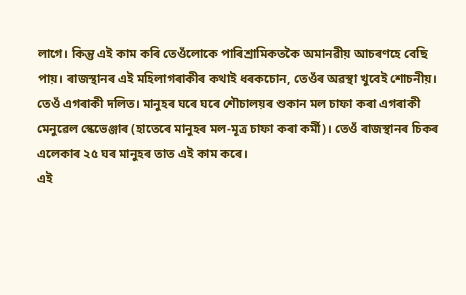লাগে। কিন্তু এই কাম কৰি তেওঁলোকে পাৰিশ্ৰামিকতকৈ অমানৱীয় আচৰণহে বেছি পায়। ৰাজস্থানৰ এই মহিলাগৰাকীৰ কথাই ধৰকচোন, তেওঁৰ অৱস্থা খুবেই শোচনীয়। তেওঁ এগৰাকী দলিত। মানুহৰ ঘৰে ঘৰে শৌচালয়ৰ শুকান মল চাফা কৰা এগৰাকী মেনুৱেল স্কেভেঞ্জাৰ (হাতেৰে মানুহৰ মল-মূত্ৰ চাফা কৰা কৰ্মী)। তেওঁ ৰাজস্থানৰ চিকৰ এলেকাৰ ২৫ ঘৰ মানুহৰ তাত এই কাম কৰে।
এই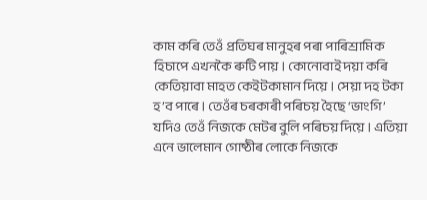কাম কৰি তেওঁ প্ৰতিঘৰ মানুহৰ পৰা পাৰিশ্ৰামিক হিচাপে এখনকৈ ৰুটি পায়। কোনোবাই দয়া কৰি কেতিয়াবা মাহত কেইটকামান দিয়ে। সেয়া দহ টকা হ’ব পাৰে। তেওঁৰ চৰকাৰী পৰিচয় হৈছে ‘ভাংগি’ যদিও তেওঁ নিজকে মেটৰ বুলি পৰিচয় দিয়ে। এতিয়া এনে ভালেমান গোষ্ঠীৰ লোকে নিজকে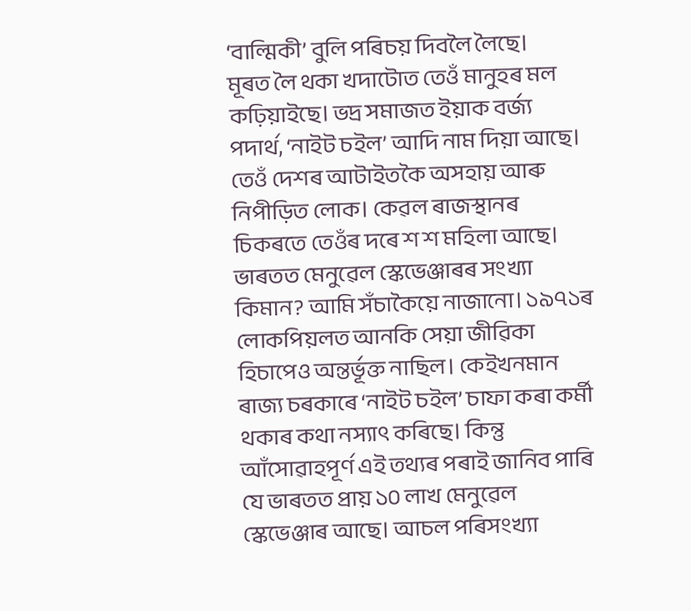‘বাল্মিকী’ বুলি পৰিচয় দিবলৈ লৈছে।
মূৰত লৈ থকা খদাটোত তেওঁ মানুহৰ মল কঢ়িয়াইছে। ভদ্ৰ সমাজত ইয়াক বৰ্জ্য পদাৰ্থ, ‘নাইট চইল’ আদি নাম দিয়া আছে। তেওঁ দেশৰ আটাইতকৈ অসহায় আৰু নিপীড়িত লোক। কেৱল ৰাজস্থানৰ চিকৰতে তেওঁৰ দৰে শ শ মহিলা আছে।
ভাৰতত মেনুৱেল স্কেভেঞ্জাৰৰ সংখ্যা কিমান? আমি সঁচাকৈয়ে নাজানো। ১৯৭১ৰ লোকপিয়লত আনকি সেয়া জীৱিকা হিচাপেও অন্তৰ্ভূক্ত নাছিল। কেইখনমান ৰাজ্য চৰকাৰে ‘নাইট চইল’ চাফা কৰা কৰ্মী থকাৰ কথা নস্যাৎ কৰিছে। কিন্তু আঁসোৱাহপূৰ্ণ এই তথ্যৰ পৰাই জানিব পাৰি যে ভাৰতত প্ৰায় ১০ লাখ মেনুৱেল স্কেভেঞ্জাৰ আছে। আচল পৰিসংখ্যা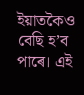ইয়াতকৈও বেছি হ’ব পাৰে। এই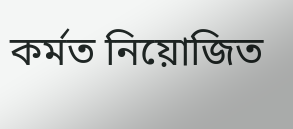কৰ্মত নিয়োজিত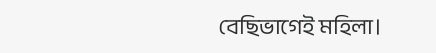বেছিভাগেই মহিলা।